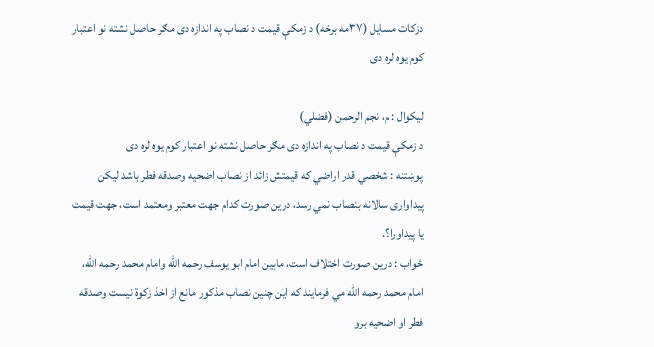دزکات مسایل (۳۷مه برخه) د زمکې قيمت د نصاب په اندازه دى مګر حاصل نشته نو اعتبار کوم يوه لره دى

لیکوال : م، نجم الرحمن (فضلي)
د زمکې قيمت د نصاب په اندازه دى مګر حاصل نشته نو اعتبار کوم يوه لره دى
پوښتنه : شخصي قدر اراضي که قيمتش زائد از نصاب اضحيه وصدقه فطر باشد ليکن پيداواری سالانه بنصاب نمي رسد، درين صورت کدام جهت معتبر ومعتمد است، جهت قيمت يا پيداورا؟.
ځواب : درين صورت اختلاف است، مابين امام ابو يوسف رحمه الله وامام محمد رحمه الله، امام محمد رحمه الله مي فرمايند که اين چنين نصاب مذکور مانع از اخذ زکوة نيست وصدقه فطر او اضحيه برو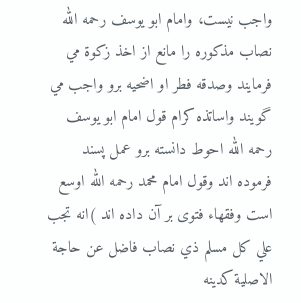واجب نيست، وامام ابو يوسف رحمه الله نصاب مذکوره را مانع از اخذ زکوة مي فرمايند وصدقه فطر او اضحيه برو واجب مي گويند واساتذه کرام قول امام ابو يوسف رحمه الله احوط دانسته برو عمل پسند فرموده اند وقول امام محمد رحمه الله اوسع است وفقهاء فتوى بر آن داده اند )انه تجب علي کل مسلم ذي نصاب فاضل عن حاجة الاصلية کدينه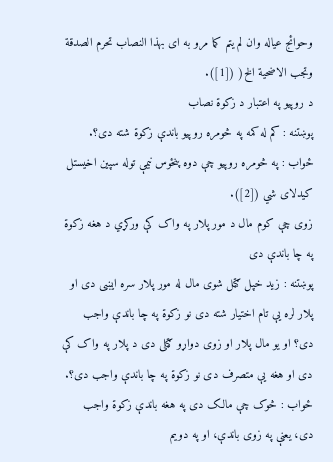وحوائج عياله وان لم يتم کما مرو به اى بهذا النصاب تحرم الصدقة وتجب الاضحية الخ( ([1]).
د روپيو په اعتبار د زکوة نصاب
پوښتنه : کم له کمه په څومره روپيو باندې زکوة شته دى؟.
ځواب : په څومره روپيو چې دوه پنځوس نيمې توله سپين اخيستل کيدلاى شي ([2]).
زوى چې کوم مال د مور پلار په واک کې ورکړي د هغه زکوة په چا باندې دى
پوښتنه : زيد خپل ګټل شوى مال له مور پلار سره ايښى دى او پلار لره يې تام اختيار شته دى نو زکوة په چا باندې واجب دى؟ او يو مال پلار او زوى دواړو ګټلى دى د پلار په واک کې دى او هغه يې متصرف دى نو زکوة په چا باندې واجب دى؟.
ځواب : څوک چې مالک دى په هغه باندې زکوة واجب دى، يعنې په زوى باندې، او په دويم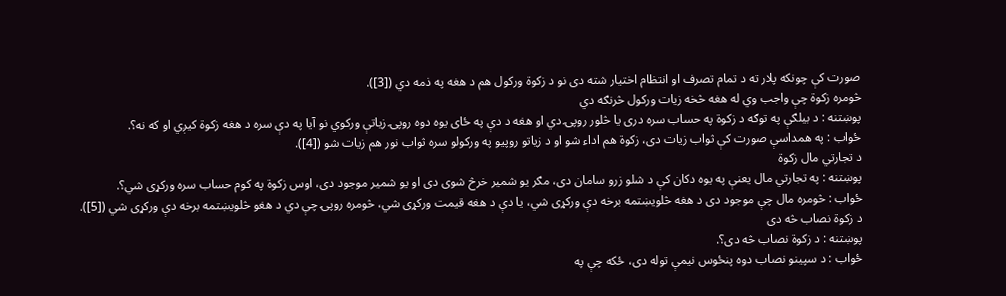صورت کې چونکه پلار ته د تمام تصرف او انتظام اختيار شته دى نو د زکوة ورکول هم د هغه په ذمه دي ([3]).
څومره زکوة چې واجب وي له هغه څخه زيات ورکول څرنګه دي
پوښتنه : د بيلګې په توګه د زکوة په حساب سره درى يا څلور روپۍ دي او هغه د دې په ځاى يوه دوه روپۍ زياتې ورکوي نو آيا په دې سره د هغه زکوة کيږي او که نه؟.
ځواب : په همداسې صورت کې ثواب زيات دى، زکوة هم اداء شو او د زياتو روپيو په ورکولو سره ثواب نور هم زيات شو ([4]).
د تجارتي مال زکوة
پوښتنه : په تجارتي مال يعنې په يوه دکان کې د شلو زرو سامان دى، مګر يو شمير خرڅ شوى دى او يو شمير موجود دى، اوس زکوة په کوم حساب سره ورکړى شي؟.
ځواب : څومره مال چې موجود دى د هغه څلويښتمه برخه دې ورکړى شي، يا دې د هغه قيمت ورکړى شي، څومره روپۍ چې دي د هغو څلويښتمه برخه دې ورکړى شي ([5]).
د زکوة نصاب څه دى
پوښتنه : د زکوة نصاب څه دى؟.
ځواب : د سپينو نصاب دوه پنځوس نيمې توله دى، ځکه چې په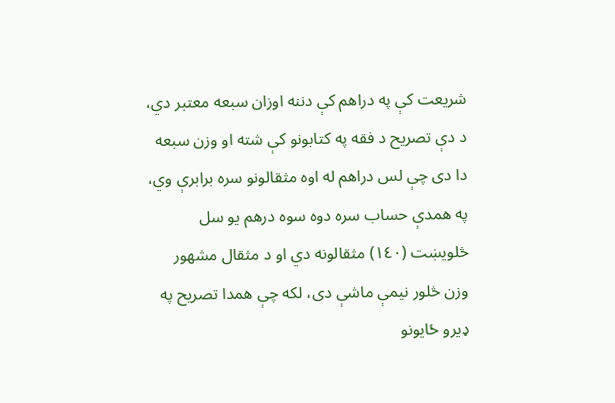شريعت کې په دراهم کې دننه اوزان سبعه معتبر دي، د دې تصريح د فقه په کتابونو کې شته او وزن سبعه دا دى چې لس دراهم له اوه مثقالونو سره برابرې وي، په همدې حساب سره دوه سوه درهم يو سل څلويښت (١٤٠) مثقالونه دي او د مثقال مشهور وزن څلور نيمې ماشې دى، لکه چې همدا تصريح په ډيرو ځايونو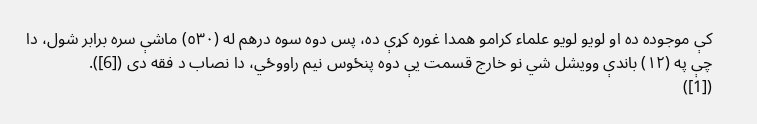کې موجوده ده او لويو لويو علماء کرامو همدا غوره کړې ده، پس دوه سوه درهم له (٥٣٠) ماشې سره برابر شول، دا چې په (١٢) باندې وويشل شي نو خارج قسمت يې دوه پنځوس نيم راووځي، دا نصاب د فقه دى ([6]).
([1])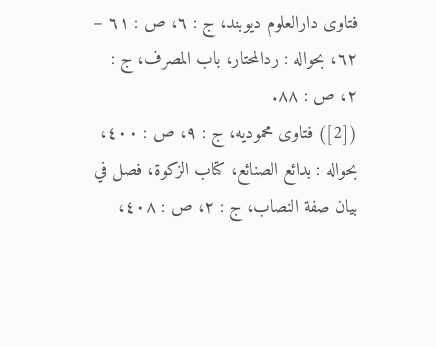فتاوى دارالعلوم ديوبند، ج : ٦، ص : ٦١ – ٦٢، بحواله : ردالمحتار، باب المصرف، ج : ٢، ص : ٨٨.
([2]) فتاوى محموديه، ج : ٩، ص : ٤٠٠، بحواله : بدائع الصنائع، کتاب الزکوة، فصل في بيان صفة النصاب، ج : ٢، ص : ٤٠٨،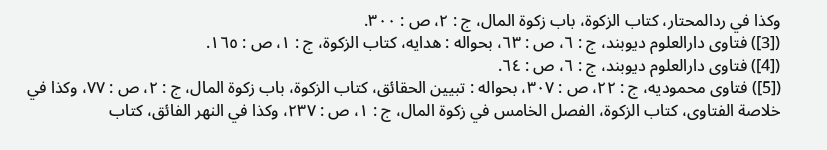وکذا في ردالمحتار، کتاب الزکوة، باب زکوة المال، ج : ٢، ص : ٣٠٠.
([3]) فتاوى دارالعلوم ديوبند، ج : ٦، ص : ٦٣، بحواله : هدايه، کتاب الزکوة، ج : ١، ص : ١٦٥.
([4]) فتاوى دارالعلوم ديوبند، ج : ٦، ص : ٦٤.
([5]) فتاوى محموديه، ج : ٢٢، ص : ٣٠٧، بحواله : تبيين الحقائق، کتاب الزکوة، باب زکوة المال، ج : ٢، ص : ٧٧، وکذا في خلاصة الفتاوى، کتاب الزکوة، الفصل الخامس في زکوة المال، ج : ١، ص : ٢٣٧، وکذا في النهر الفائق، کتاب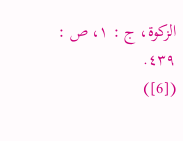الزکوة، ج : ١، ص : ٤٣٩.
([6])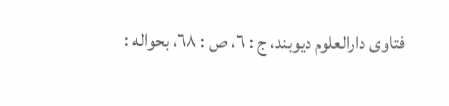فتاوى دارالعلوم ديوبند، ج : ٦، ص : ٦٨، بحواله :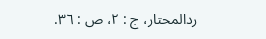ردالمحتار، ج : ٢، ص : ٣٦.